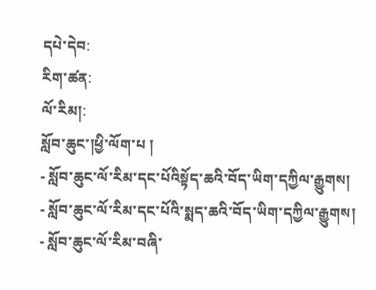དཔེ་དེབ:
རིག་ཚན:
ལོ་རིམ།:
སློབ་ཆུང་།ཕྱི་ལོག་པ །
- སློབ་ཆུང་ལོ་རིམ་དང་པོའིསྟོད་ཆའི་བོད་ཡིག་དཀྱིལ་རྒྱུགས།
- སློབ་ཆུང་ལོ་རིམ་དང་པོའི་སྨད་ཆའི་བོད་ཡིག་དཀྱིལ་རྒྱུགས།
- སློབ་ཆུང་ལོ་རིམ་བཞི་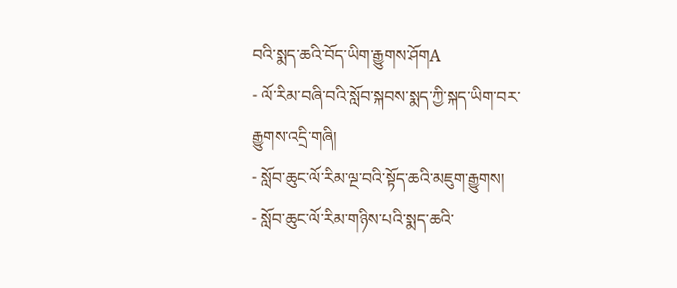བའི་སྨད་ཆའི་བོད་ཡིག་རྒྱུགས་ཤོགA
- ལོ་རིམ་བཞི་བའི་སློབ་སྐབས་སྨད་ཀྱི་སྐད་ཡིག་བར་རྒྱུགས་འདྲི་གཞི།
- སློབ་ཆུང་ལོ་རིམ་ལྔ་བའི་སྟོད་ཆའི་མཇུག་རྒྱུགས།
- སློབ་ཆུང་ལོ་རིམ་གཉིས་པའི་སྨད་ཆའི་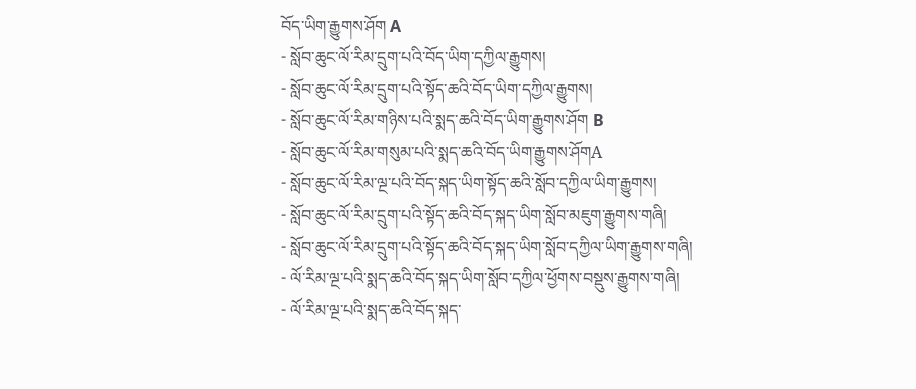བོད་ཡིག་རྒྱུགས་ཤོག A
- སློབ་ཆུང་ལོ་རིམ་དྲུག་པའི་བོད་ཡིག་དཀྱིལ་རྒྱུགས།
- སློབ་ཆུང་ལོ་རིམ་དྲུག་པའི་སྟོད་ཆའི་བོད་ཡིག་དཀྱིལ་རྒྱུགས།
- སློབ་ཆུང་ལོ་རིམ་གཉིས་པའི་སྨད་ཆའི་བོད་ཡིག་རྒྱུགས་ཤོག B
- སློབ་ཆུང་ལོ་རིམ་གསུམ་པའི་སྨད་ཆའི་བོད་ཡིག་རྒྱུགས་ཤོགA
- སློབ་ཆུང་ལོ་རིམ་ལྔ་པའི་བོད་སྐད་ཡིག་སྟོད་ཆའི་སློབ་དཀྱིལ་ཡིག་རྒྱུགས།
- སློབ་ཆུང་ལོ་རིམ་དྲུག་པའི་སྟོད་ཆའི་བོད་སྐད་ཡིག་སློབ་མཇུག་རྒྱུགས་གཞི།
- སློབ་ཆུང་ལོ་རིམ་དྲུག་པའི་སྟོད་ཆའི་བོད་སྐད་ཡིག་སློབ་དཀྱིལ་ཡིག་རྒྱུགས་གཞི།
- ལོ་རིམ་ལྔ་པའི་སྨད་ཆའི་བོད་སྐད་ཡིག་སློབ་དཀྱིལ་ཕྱོགས་བསྡུས་རྒྱུགས་གཞི།
- ལོ་རིམ་ལྔ་པའི་སྨད་ཆའི་བོད་སྐད་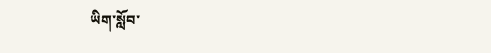ཡིག་སློབ་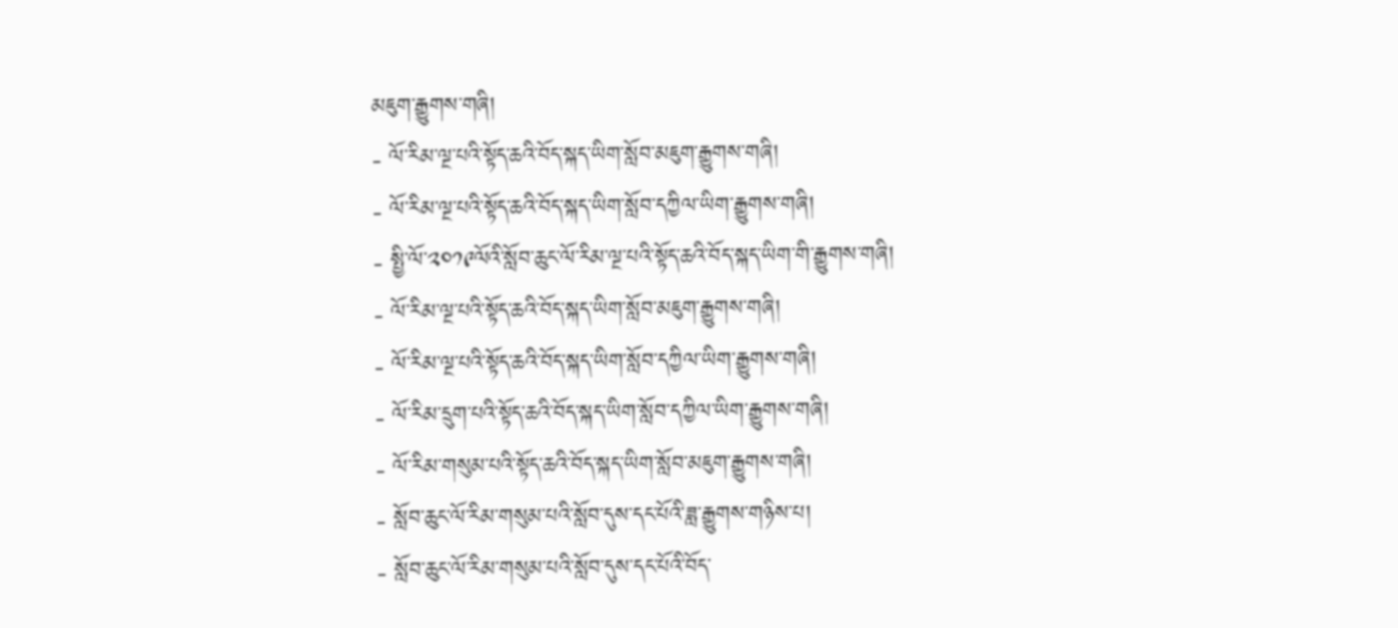མཇུག་རྒྱུགས་གཞི།
- ལོ་རིམ་ལྔ་པའི་སྟོད་ཆའི་བོད་སྐད་ཡིག་སློབ་མཇུག་རྒྱུགས་གཞི།
- ལོ་རིམ་ལྔ་པའི་སྟོད་ཆའི་བོད་སྐད་ཡིག་སློབ་དཀྱིལ་ཡིག་རྒྱུགས་གཞི།
- སྤྱི་ལོ་༢༠༡༩ལོའི་སློབ་ཆུང་ལོ་རིམ་ལྔ་པའི་སྟོད་ཆའི་བོད་སྐད་ཡིག་གི་རྒྱུགས་གཞི།
- ལོ་རིམ་ལྔ་པའི་སྟོད་ཆའི་བོད་སྐད་ཡིག་སློབ་མཇུག་རྒྱུགས་གཞི།
- ལོ་རིམ་ལྔ་པའི་སྟོད་ཆའི་བོད་སྐད་ཡིག་སློབ་དཀྱིལ་ཡིག་རྒྱུགས་གཞི།
- ལོ་རིམ་དྲུག་པའི་སྟོད་ཆའི་བོད་སྐད་ཡིག་སློབ་དཀྱིལ་ཡིག་རྒྱུགས་གཞི།
- ལོ་རིམ་གསུམ་པའི་སྟོད་ཆའི་བོད་སྐད་ཡིག་སློབ་མཇུག་རྒྱུགས་གཞི།
- སློབ་ཆུང་ལོ་རིམ་གསུམ་པའི་སློབ་དུས་དང་པོའི་ཟླ་རྒྱུགས་གཉིས་པ།
- སློབ་ཆུང་ལོ་རིམ་གསུམ་པའི་སློབ་དུས་དང་པོའི་བོད་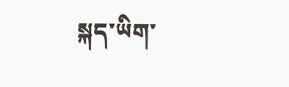སྐད་ཡིག་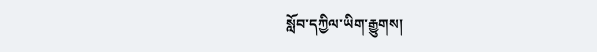སློབ་དཀྱིལ་ཡིག་རྒྱུགས།